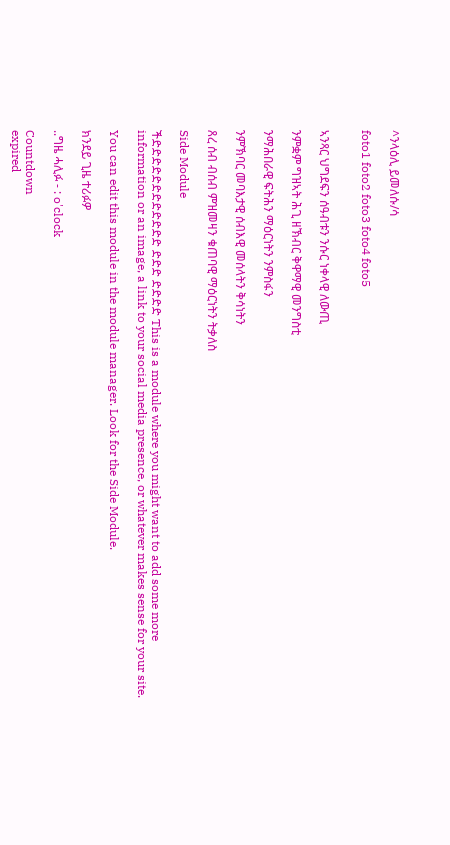^ንላዕሊ ይመለሱ/ሳ

foto1 foto2 foto3 foto4 foto5


ኣንጻር ህግደፍን ሰዓብቱን ንሱር ነቀላዊ ለውጢ

ንምቋም ግዝኣት ሕጊ ዘኽብር ቅዋማዊ መንግስቲ

ንማሕበራዊ ፍትሕን ማዕርነትን ንምስፋን

ንምኽባር መባእታዊ ሰብእዊ መሰላትን ቅሳነትን

ጸረ ሰብ ብሰብ ምዝመዛን ቁጠባዊ ማዕርነትን ትቃለስ

Side Module

ችድድድድድድድድድድድድ ድድድ ድድድድ This is a module where you might want to add some more information or an image, a link to your social media presence, or whatever makes sense for your site.

You can edit this module in the module manager. Look for the Side Module.

ክንደይ ጊዜ ተሪፉዎ

..ግዜ ሓሊፉ - : o'clock

Countdown
expired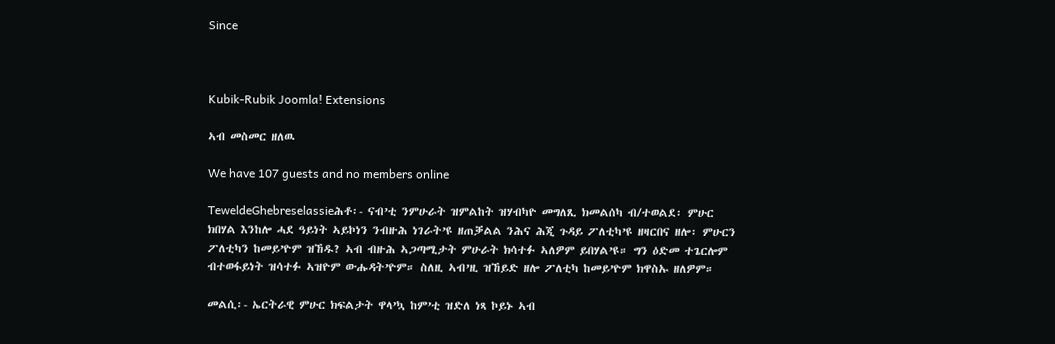Since



Kubik-Rubik Joomla! Extensions

ኣብ መስመር ዘለዉ

We have 107 guests and no members online

TeweldeGhebreselassieሕቶ፡- ናብ’ቲ ንምሁራት ዝምልከት ዝሃብካዮ መግለጺ ክመልሰካ ብ/ተወልደ፡ ምሁር ክበሃል እንከሎ ሓደ ዓይነት ኣይኮነን ንብዙሕ ነገራት’ዩ ዘጠቓልል ንሕና ሕጂ ጉዳይ ፖለቲካ’ዩ ዘዛርበና ዘሎ፡ ምሁርን ፖለቲካን ከመይ’ዮም ዝኸዱ? ኣብ ብዙሕ ኣጋጣሚታት ምሁራት ክሳተፉ ኣለዎም ይበሃል’ዩ። ግን ዕድመ ተጌርሎም ብተወፋይነት ዝሳተፉ ኣዝዮም ውሑዳት’ዮም። ስለዚ ኣብ’ዚ ዝኸይድ ዘሎ ፖለቲካ ከመይ’ዮም ክዋስኡ ዘለዎም።

መልሲ፡- ኤርትራዊ ምሁር ክፍልታት ዋላ’ኳ ከም’ቲ ዝድለ ነጻ ኮይኑ ኣብ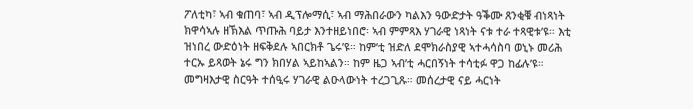ፖለቲካ፣ ኣብ ቁጠባ፣ ኣብ ዲፕሎማሲ፣ ኣብ ማሕበራውን ካልእን ዓውድታት ዓቕሙ ጸንቂቑ ብነጻነት ክዋሳኣሉ ዘኽእል ጥጡሕ ባይታ እንተዘይነበሮ፡ ኣብ ምምጻእ ሃገራዊ ነጻነት ናቱ ተራ ተጻዊቱ’ዩ። እቲ ዝነበረ ውድዕነት ዘፍቅደሉ ኣበርክቶ ጌሩ’ዩ። ከም’ቲ ዝድለ ደሞክራስያዊ ኣተሓሳስባ ወኒኑ መሪሕ ተርኡ ይጻወት ኔሩ ግን ክበሃል ኣይከኣልን። ከም ዜጋ ኣብ’ቲ ሓርበኝነት ተሳቲፉ ዋጋ ከፊሉ’ዩ። መግዛእታዊ ስርዓት ተሰዒሩ ሃገራዊ ልዑላውነት ተረጋጊጹ። መሰረታዊ ናይ ሓርነት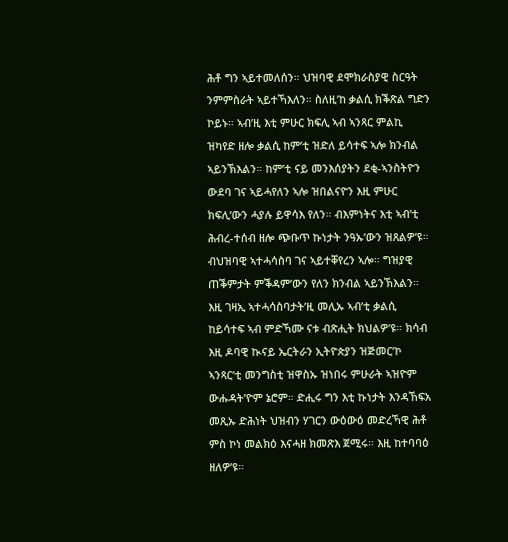ሕቶ ግን ኣይተመለሰን። ህዝባዊ ደሞክራስያዊ ስርዓት ንምምስራት ኣይተኻእለን። ስለዚ’ከ ቃልሲ ክቕጽል ግድን ኮይኑ። ኣብ’ዚ እቲ ምሁር ክፍሊ ኣብ ኣንጻር ምልኪ ዝካየድ ዘሎ ቃልሲ ከም’ቲ ዝድለ ይሳተፍ ኣሎ ክንብል ኣይንኽእልን። ከም’ቲ ናይ መንእሰያትን ደቂ-ኣንስትዮን ውደባ ገና ኣይሓየለን ኣሎ ዝበልናዮን እዚ ምሁር ክፍሊ’ውን ሓያሉ ይዋሳእ የለን። ብእምነትና እቲ ኣብ’ቲ ሕብረ-ተሰብ ዘሎ ጭቡጥ ኩነታት ንዓኡ’ውን ዝጸልዎ’ዩ። ብህዝባዊ ኣተሓሳስባ ገና ኣይተቐየረን ኣሎ። ግዝያዊ ጠቕምታት ምቕዳም’ውን የለን ክንብል ኣይንኽእልን። እዚ ገዛኢ ኣተሓሳስባታት’ዚ መሊኡ ኣብ’ቲ ቃልሲ ከይሳተፍ ኣብ ምድኻሙ ናቱ ብጽሒት ክህልዎ’ዩ። ክሳብ እዚ ዶባዊ ኲናይ ኤርትራን ኢትዮጵያን ዝጅመር’ኮ ኣንጻር’ቲ መንግስቲ ዝዋስኡ ዝነበሩ ምሁራት ኣዝዮም ውሑዳት’ዮም ኔሮም። ድሒሩ ግን እቲ ኩነታት እንዳኸፍአ መጺኡ ድሕነት ህዝብን ሃገርን ውዕውዕ መድረኻዊ ሕቶ ምስ ኮነ መልክዕ እናሓዘ ክመጽእ ጀሚሩ። እዚ ከተባባዕ ዘለዎ’ዩ።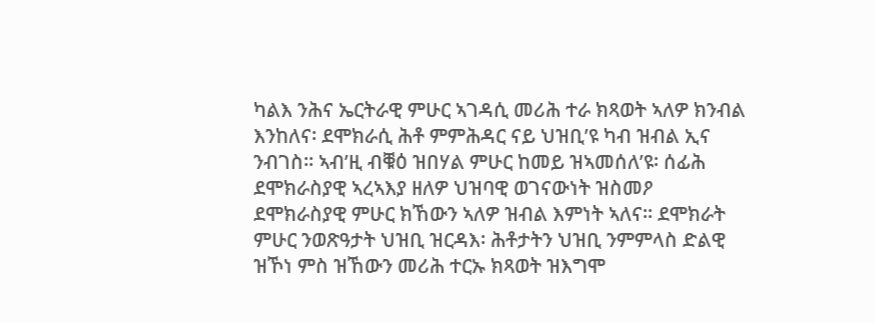ካልእ ንሕና ኤርትራዊ ምሁር ኣገዳሲ መሪሕ ተራ ክጻወት ኣለዎ ክንብል እንከለና፡ ደሞክራሲ ሕቶ ምምሕዳር ናይ ህዝቢ’ዩ ካብ ዝብል ኢና ንብገስ። ኣብ’ዚ ብቑዕ ዝበሃል ምሁር ከመይ ዝኣመሰለ’ዩ፡ ሰፊሕ ደሞክራስያዊ ኣረኣእያ ዘለዎ ህዝባዊ ወገናውነት ዝስመዖ ደሞክራስያዊ ምሁር ክኸውን ኣለዎ ዝብል እምነት ኣለና። ደሞክራት ምሁር ንወጽዓታት ህዝቢ ዝርዳእ፡ ሕቶታትን ህዝቢ ንምምላስ ድልዊ ዝኾነ ምስ ዝኸውን መሪሕ ተርኡ ክጻወት ዝእግሞ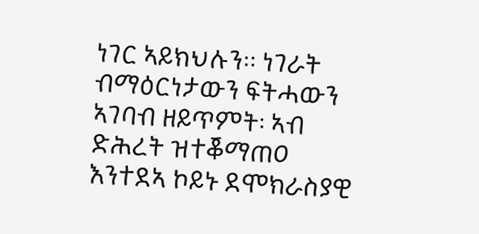ነገር ኣይክህሉን። ነገራት ብማዕርነታውን ፍትሓውን ኣገባብ ዘይጥምት፡ ኣብ ድሕረት ዝተቖማጠዐ እንተደኣ ኮይኑ ደሞክራስያዊ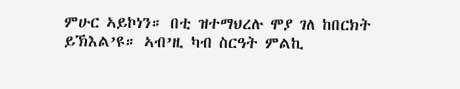ምሁር ኣይኮነን። በቲ ዝተማህረሉ ሞያ ገለ ከበርክት ይኽእል’ዩ። ኣብ’ዚ ካብ ስርዓት ምልኪ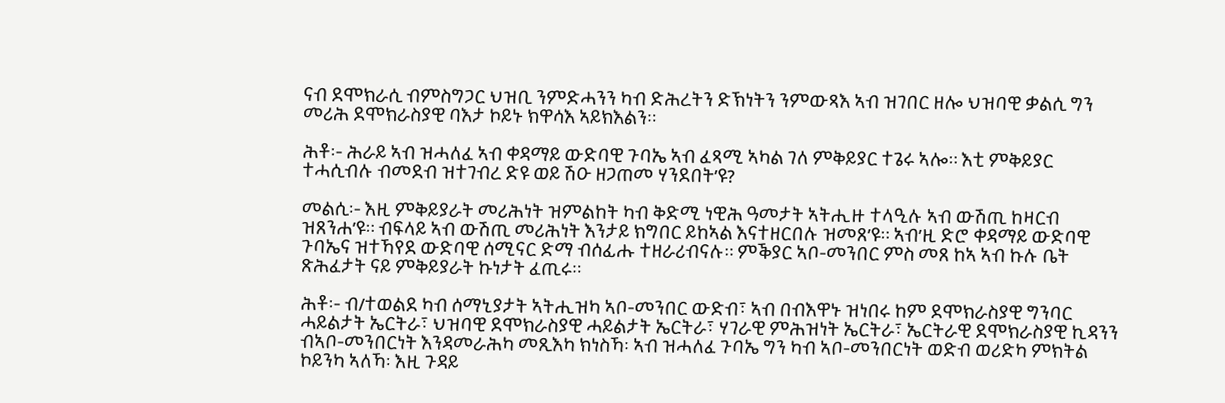ናብ ደሞክራሲ ብምስግጋር ህዝቢ ንምድሓንን ካብ ድሕረትን ድኽነትን ንምውጻእ ኣብ ዝገበር ዘሎ ህዝባዊ ቃልሲ ግን መሪሕ ደሞክራስያዊ ባእታ ኮይኑ ክዋሳእ ኣይክእልን።

ሕቶ፡- ሕራይ ኣብ ዝሓለፈ ኣብ ቀዳማይ ውድባዊ ጉባኤ ኣብ ፈጻሚ ኣካል ገለ ምቅይያር ተጌሩ ኣሎ። እቲ ምቅይያር ተሓሲብሉ ብመደብ ዝተገብረ ድዩ ወይ ሽዑ ዘጋጠመ ሃንደበት’ዩ?

መልሲ፡- እዚ ምቅይያራት መሪሕነት ዝምልከት ካብ ቅድሚ ነዊሕ ዓመታት ኣትሒዙ ተላዒሉ ኣብ ውሽጢ ከዛርብ ዝጸንሐ’ዩ። ብፍላይ ኣብ ውሽጢ መሪሕነት እንታይ ክግበር ይከኣል እናተዘርበሉ ዝመጸ’ዩ። ኣብ’ዚ ድሮ ቀዳማይ ውድባዊ ጉባኤና ዝተኻየደ ውድባዊ ሰሚናር ድማ ብሰፊሑ ተዘራሪብናሉ። ምቕያር ኣቦ-መንበር ምስ መጸ ከኣ ኣብ ኩሉ ቤት ጽሕፈታት ናይ ምቅይያራት ኩነታት ፈጢሩ።

ሕቶ፡- ብ/ተወልደ ካብ ሰማኒያታት ኣትሒዝካ ኣቦ-መንበር ውድብ፣ ኣብ በብእዋኑ ዝነበሩ ከም ደሞክራስያዊ ግንባር ሓይልታት ኤርትራ፣ ህዝባዊ ደሞክራስያዊ ሓይልታት ኤርትራ፣ ሃገራዊ ምሕዝነት ኤርትራ፣ ኤርትራዊ ደሞክራስያዊ ኪዳንን ብኣቦ-መንበርነት እንዳመራሕካ መጺእካ ክነስኻ፡ ኣብ ዝሓለፈ ጉባኤ ግን ካብ ኣቦ-መንበርነት ወድብ ወሪድካ ምክትል ኮይንካ ኣለኻ፡ እዚ ጉዳይ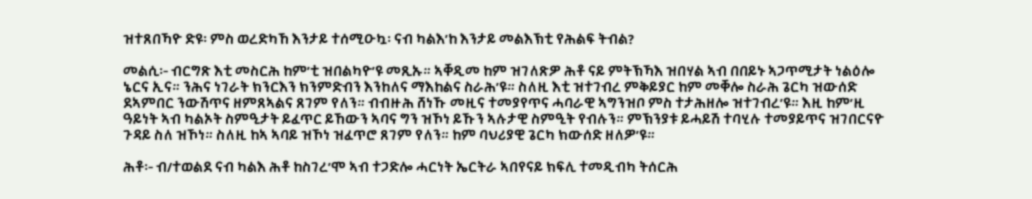ዝተጸበኻዮ ድዩ፡ ምስ ወረድካኸ እንታይ ተሰሚዑኳ፡ ናብ ካልእ’ከ እንታይ መልእኽቲ የሕልፍ ትብል?

መልሲ፡- ብርግጽ እቲ መስርሕ ከም’ቲ ዝበልካዮ’ዩ መጺኡ። ኣቐዲመ ከም ዝገለጽዎ ሕቶ ናይ ምትኽኻእ ዝበሃል ኣብ በበይኑ ኣጋጥሚታት ነልዕሎ ኔርና ኢና። ንሕና ነገራት ክንርእን ክንምድብን እንከለና ማእከልና ስራሕ’ዩ። ስለዚ እቲ ዝተገብረ ምቅይያር ከም መቐሎ ስራሕ ጌርካ ዝውሰድ ደኣምበር ንውሽጥና ዘምጸኣልና ጸገም የለን። ብብዙሕ ሸነኹ መዚና ተመያየጥና ሓባራዊ ኣግንዝቦ ምስ ተታሕዘሎ ዝተገብረ’ዩ። እዚ ከም’ዚ ዓይነት ኣብ ካልኦት ስምዒታት ይፈጥር ይኸውን ኣባና ግን ዝኾነ ይኹን ኣሉታዊ ስምዒት የብሉን። ምኽንያቱ ይሓይሽ ተባሂሉ ተመያይጥና ዝገበርናዮ ጉዳይ ስለ ዝኾነ። ስለዚ ከኣ ኣባይ ዝኾነ ዝፈጥሮ ጸገም የለን። ከም ባህሪያዊ ጌርካ ክውሰድ ዘለዎ’ዩ።

ሕቶ፡- ብ/ተወልደ ናብ ካልእ ሕቶ ከስገረ’ሞ ኣብ ተጋድሎ ሓርነት ኤርትራ ኣበየናይ ክፍሊ ተመዲብካ ትሰርሕ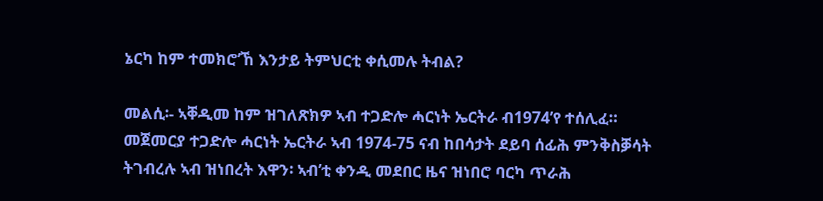ኔርካ ከም ተመክሮ’ኸ እንታይ ትምህርቲ ቀሲመሉ ትብል?

መልሲ፡- ኣቐዲመ ከም ዝገለጽክዎ ኣብ ተጋድሎ ሓርነት ኤርትራ ብ1974’የ ተሰሊፈ። መጀመርያ ተጋድሎ ሓርነት ኤርትራ ኣብ 1974-75 ናብ ከበሳታት ደይባ ሰፊሕ ምንቅስቓሳት ትገብረሉ ኣብ ዝነበረት እዋን፡ ኣብ’ቲ ቀንዲ መደበር ዜና ዝነበሮ ባርካ ጥራሕ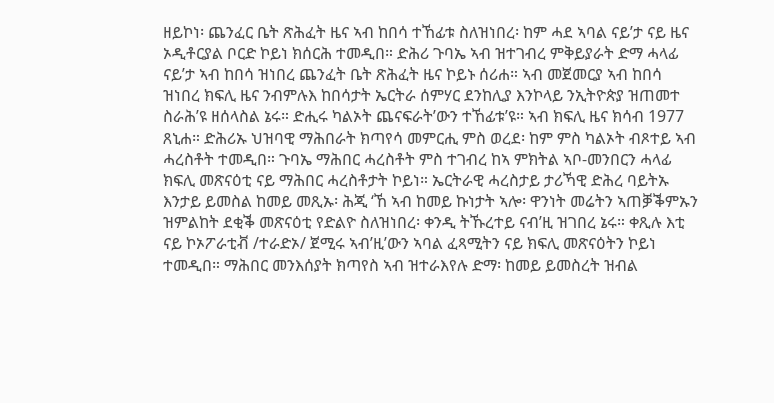ዘይኮነ፡ ጨንፈር ቤት ጽሕፈት ዜና ኣብ ከበሳ ተኸፊቱ ስለዝነበረ፡ ከም ሓደ ኣባል ናይ’ታ ናይ ዜና ኦዲቶርያል ቦርድ ኮይነ ክሰርሕ ተመዲበ። ድሕሪ ጉባኤ ኣብ ዝተገብረ ምቅይያራት ድማ ሓላፊ ናይ’ታ ኣብ ከበሳ ዝነበረ ጨንፈት ቤት ጽሕፈት ዜና ኮይኑ ሰሪሐ። ኣብ መጀመርያ ኣብ ከበሳ ዝነበረ ክፍሊ ዜና ንብምሉእ ከበሳታት ኤርትራ ሰምሃር ደንከሊያ እንኮላይ ንኢትዮጵያ ዝጠመተ ስራሕ’ዩ ዘሰላስል ኔሩ። ድሒሩ ካልኦት ጨናፍራት’ውን ተኸፊቱ’ዩ። ኣብ ክፍሊ ዜና ክሳብ 1977 ጸኒሐ። ድሕሪኡ ህዝባዊ ማሕበራት ክጣየሳ መምርሒ ምስ ወረደ፡ ከም ምስ ካልኦት ብጾተይ ኣብ ሓረስቶት ተመዲበ። ጉባኤ ማሕበር ሓረስቶት ምስ ተገብረ ከኣ ምክትል ኣቦ-መንበርን ሓላፊ ክፍሊ መጽናዕቲ ናይ ማሕበር ሓረስቶታት ኮይነ። ኤርትራዊ ሓረስታይ ታሪኻዊ ድሕረ ባይትኡ እንታይ ይመስል ከመይ መጺኡ፡ ሕጂ ‘ኸ ኣብ ከመይ ኩነታት ኣሎ፡ ዋንነት መሬትን ኣጠቓቕምኡን ዝምልከት ደቂቕ መጽናዕቲ የድልዮ ስለዝነበረ፡ ቀንዲ ትኹረተይ ናብ’ዚ ዝገበረ ኔሩ። ቀጺሉ እቲ ናይ ኮኦፖራቲቭ /ተራድኦ/ ጀሚሩ ኣብ’ዚ’ውን ኣባል ፈጻሚትን ናይ ክፍሊ መጽናዕትን ኮይነ ተመዲበ። ማሕበር መንእሰያት ክጣየስ ኣብ ዝተራእየሉ ድማ፡ ከመይ ይመስረት ዝብል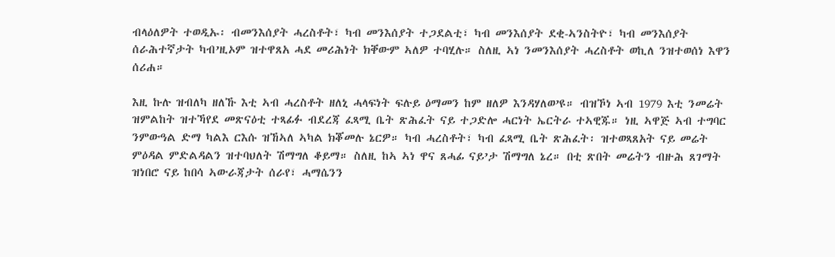ብላዕለዎት ተወዲኡ፡ ብመንእሰያት ሓረስቶት፣ ካብ መንእሰያት ተጋደልቲ፣ ካብ መንእሰያት ደቂ-ኣንስትዮ፣ ካብ መንእሰያት ሰራሕተኛታት ካብ’ዚኦም ዝተዋጸአ ሓደ መሪሕነት ክቐውም ኣለዎ ተባሂሉ። ስለዚ ኣነ ንመንእሰያት ሓረስቶት ወኪለ ንዝተወሰነ እዋን ሰሪሐ።

እዚ ኩሉ ዝብለካ ዘለኹ እቲ ኣብ ሓረስቶት ዘለኒ ሓላፍነት ፍሉይ ዕማመን ከም ዘለዎ እንዳሃለወ’ዩ። ብዝኾነ ኣብ 1979 እቲ ንመሬት ዝምልከት ዝተኻየደ መጽናዕቲ ተጻፊፉ ብደረጃ ፈጻሚ ቤት ጽሕፈት ናይ ተጋድሎ ሓርነት ኤርትራ ተኣዊጁ። ነዚ ኣዋጅ ኣብ ተግባር ንምውዓል ድማ ካልእ ርእሱ ዝኸኣለ ኣካል ክቖመሉ ኔርዎ። ካብ ሓረስቶት፣ ካብ ፈጻሚ ቤት ጽሕፈት፡ ዝተወጻጸአት ናይ መሬት ምዕዳል ምድልዳልን ዝተባህለት ሽማግለ ቆይማ። ስለዚ ከኣ ኣነ ዋና ጸሓፊ ናይ’ታ ሽማግለ ኔረ። በቲ ጽበት መሬትን ብዙሕ ጸገማት ዝነበሮ ናይ ከበሳ ኣውራጃታት ሰራየ፣ ሓማሴንን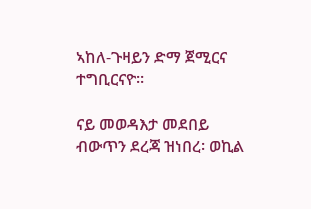ኣከለ-ጉዛይን ድማ ጀሚርና ተግቢርናዮ።

ናይ መወዳእታ መደበይ ብውጥን ደረጃ ዝነበረ፡ ወኪል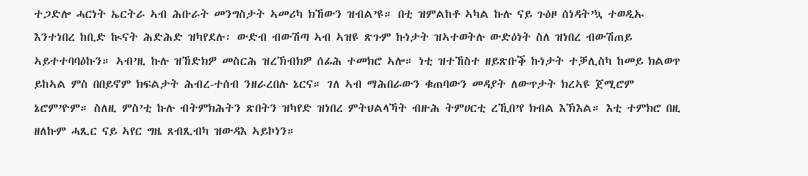ተጋድሎ ሓርነት ኤርትራ ኣብ ሕቡራት መንግስታት ኣመሪካ ክኸውን ዝብል’ዩ። በቲ ዝምልከቶ ኣካል ኩሉ ናይ ጉዕዞ ሰነዳት’ኳ ተወዲኡ እንተነበረ ከቢድ ኲናት ሕድሕድ ዝካየደሉ፡ ውድብ ብውሽጣ ኣብ ኣዝዩ ጽጉም ኩነታት ዝኣተወትሉ ውድዕነት ስለ ዝነበረ ብውሽጠይ ኣይተተባባዕኩን። ኣብ’ዚ ኩሉ ዝኸድክዎ መስርሕ ዝረኽብክዎ ሰፊሕ ተመክሮ ኣሎ። ነቲ ዝተኸስተ ዘይጽቡቕ ኩነታት ተቓሊስካ ከመይ ክልወጥ ይከኣል ምስ በበይኖም ክፍልታት ሕብረ-ተሰብ ንዘራረበሉ ኔርና። ገለ ኣብ ማሕበራውን ቁጠባውን መዳያት ለውጥታት ክረኣዩ ጀሚሮም ኔሮም’ዮም። ስለዚ ምስ’ቲ ኩሉ ብትምክሕትን ጽበትን ዝካየድ ዝነበረ ምትህልላኻት ብዙሕ ትምሀርቲ ረኺበ’የ ክብል እኽእል። እቲ ተምክሮ በዚ ዘለኩም ሓጺር ናይ ኣየር ግዜ ጸብጺብካ ዝውዳእ ኣይኮነን።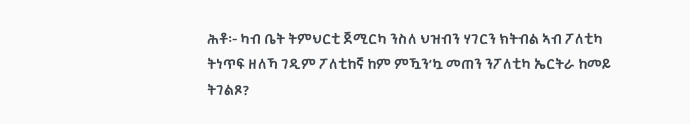ሕቶ፡- ካብ ቤት ትምህርቲ ጀሚርካ ንስለ ህዝብን ሃገርን ክትብል ኣብ ፖለቲካ ትነጥፍ ዘለኻ ገዲም ፖለቲከኛ ከም ምዃን’ኳ መጠን ንፖለቲካ ኤርትራ ከመይ ትገልጾ?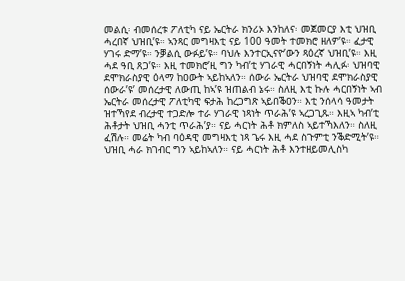መልሲ፡ ብመሰረቱ ፖለቲካ ናይ ኤርትራ ክንሪኦ እንከለና፡ መጀመርያ እቲ ህዝቢ ሓረበኛ ህዝቢ’ዩ። ኣንጻር መግዛእቲ ናይ 100 ዓመት ተመክሮ ዘለዎ’ዩ። ፈታዊ ሃገሩ ድማ’ዩ። ንቓልሲ ውፉይ’ዩ። ባህሉ እንተርኢናዮ’ውን ጻዕረኛ ህዝቢ’ዩ። እዚ ሓደ ዓቢ ጸጋ’ዩ። እዚ ተመክሮ’ዚ ግን ካብ’ቲ ሃገራዊ ሓርበኝነት ሓሊፉ፡ ህዝባዊ ደሞክራስያዊ ዕላማ ከዐውት ኣይከኣለን። ሰውራ ኤርትራ ህዝባዊ ደሞክራስያዊ ሰውራ’ዩ’ መሰረታዊ ለውጢ ከኣ’ዩ ዝጠልብ ኔሩ። ስለዚ እቲ ኩሉ ሓርበኝነት ኣብ ኤርትራ መሰረታዊ ፖለቲካዊ ፍታሕ ከረጋግጽ ኣይበቕዐን። እቲ ንሰላሳ ዓመታት ዝተኻየደ ብረታዊ ተጋድሎ ተራ ሃገራዊ ነጻነት ጥራሕ’ዩ ኣረጋጊጹ። እዚኣ ካብ’ቲ ሕቶታት ህዝቢ ሓንቲ ጥራሕ’ያ። ናይ ሓርነት ሕቶ ክምለስ ኣይተኻእለን። ስለዚ ፈሽሉ። መሬት ካብ ባዕዳዊ መግዛእቲ ነጻ ጌሩ እዚ ሓደ ስጉምቲ ንቕድሚት’ዩ። ህዝቢ ሓራ ክገብር ግን ኣይከኣለን። ናይ ሓርነት ሕቶ እንተዘይመሊስካ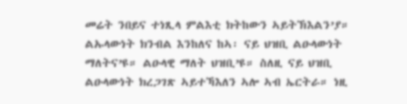መሬት ንበይና ተነጺላ ምልእቲ ክትከውን ኣይትኽእልን’ያ። ልኡላውነት ክንብል እንከለና ከኣ፡ ናይ ህዝቢ ልዑላውነት ማለትና’ዩ። ልዑላዊ ማለት ህዝቢ’ዩ። ስለዚ ናይ ህዝቢ ልዑላውነት ክረጋገጽ ኣይተኻእለን ኣሎ ኣብ ኤርትራ። ነዚ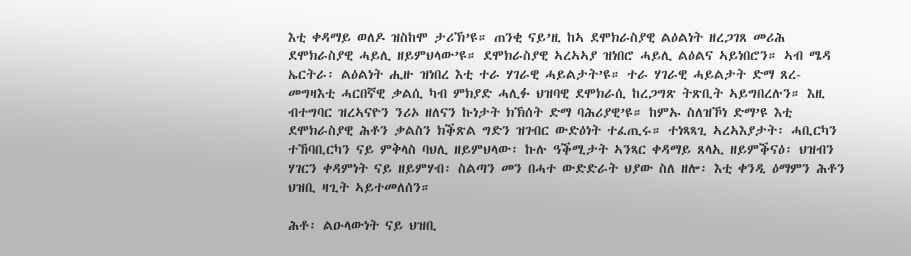እቲ ቀዳማይ ወለዶ ዝስከሞ ታሪኽ’ዩ። ጠንቂ ናይ’ዚ ከኣ ደሞክራስያዊ ልዕልነት ዘረጋገጸ መሪሕ ደሞክራስያዊ ሓይሊ ዘይምህላው’ዩ። ደሞክራስያዊ ኣረኣኣያ ዝነበሮ ሓይሊ ልዕልና ኣይነበሮን። ኣብ ሜዳ ኤርትራ፡ ልዕልነት ሒዙ ዝነበረ እቲ ተራ ሃገራዊ ሓይልታት’ዩ። ተራ ሃገራዊ ሓይልታት ድማ ጸረ-መግዛእቲ ሓርበኛዊ ቃልሲ ካብ ምክያድ ሓሊፉ ህዝባዊ ደሞክራሲ ከረጋግጽ ትጽቢት ኣይግበረሉን። እዚ ብተግባር ዝረኣናዮን ንሪኦ ዘለናን ኩነታት ክኽሰት ድማ ባሕሪያዊ’ዩ። ከምኡ ስለዝኾነ ድማ’ዩ እቲ ደሞክራስያዊ ሕቶን ቃልስን ክቕጽል ግድን ዝገብር ውድዕነት ተፈጢሩ። ተነጻጻጊ ኣረኣእያታት፡ ሓቢርካን ተኸባቢርካን ናይ ምቅላስ ባህሊ ዘይምህላው፡ ኩሉ ዓቕሚታት ኣንጻር ቀዳማይ ጸላኢ ዘይምቕናዕ፡ ህዝብን ሃገርን ቀዳምነት ናይ ዘይምሃብ፡ ስልጣን መን በሓተ ውድድራት ህያው ስለ ዘሎ፡ እቲ ቀንዲ ዕማምን ሕቶን ህዝቢ ዛጊት ኣይተመለሰን።

ሕቶ፡ ልዑላውነት ናይ ህዝቢ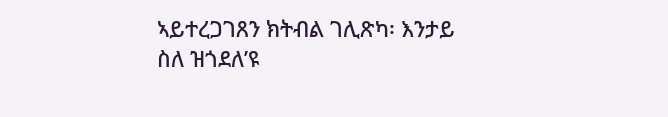ኣይተረጋገጸን ክትብል ገሊጽካ፡ እንታይ ስለ ዝጎደለ’ዩ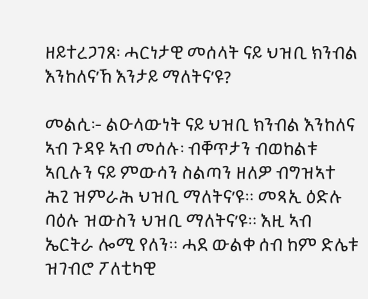ዘይተረጋገጸ፡ ሓርነታዊ መሰላት ናይ ህዝቢ ክንብል እንከለና’ኸ እንታይ ማለትና’ዩ?

መልሲ፡- ልዑላውነት ናይ ህዝቢ ክንብል እንከለና ኣብ ጉዳዩ ኣብ መሰሉ፡ ብቐጥታን ብወከልቱ ኣቢሉን ናይ ምውሳን ስልጣን ዘለዎ ብግዝኣተ ሕጊ ዝምራሕ ህዝቢ ማለትና’ዩ። መጻኢ ዕድሉ ባዕሉ ዝውስን ህዝቢ ማለትና’ዩ። እዚ ኣብ ኤርትራ ሎሚ የለን። ሓደ ውልቀ ሰብ ከም ድሌቱ ዝገብሮ ፖለቲካዊ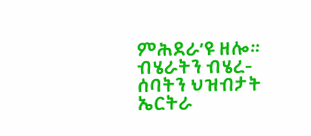ምሕደራ’ዩ ዘሎ። ብሄራትን ብሄረ-ሰባትን ህዝብታት ኤርትራ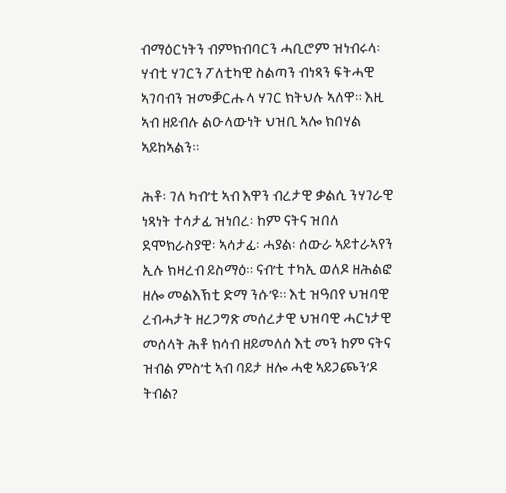ብማዕርነትን ብምክብባርን ሓቢሮም ዝነብሩላ፡ ሃብቲ ሃገርን ፖለቲካዊ ስልጣን ብነጻን ፍትሓዊ ኣገባብን ዝመቓርሑላ ሃገር ክትህሉ ኣለዋ። እዚ ኣብ ዘይብሉ ልዑላውነት ህዝቢ ኣሎ ክበሃል ኣይከኣልን።

ሕቶ፡ ገለ ካብ’ቲ ኣብ እዋን ብረታዊ ቃልሲ ንሃገራዊ ነጻነት ተሳታፊ ዝነበረ፡ ከም ናትና ዝበለ ደሞክራስያዊ፡ ኣሳታፊ፡ ሓያል፡ ሰውራ ኣይተራኣየን ኢሉ ክዛረብ ይስማዕ። ናብ’ቲ ተካኢ ወለዶ ዘሕልፎ ዘሎ መልእኽቲ ድማ ንሱ’ዩ። እቲ ዝዓበየ ህዝባዊ ረብሓታት ዘረጋግጽ መሰረታዊ ህዝባዊ ሓርነታዊ መሰላት ሕቶ ክሳብ ዘይመለሰ እቲ መን ከም ናትና ዝብል ምስ’ቲ ኣብ ባይታ ዘሎ ሓቂ ኣይጋጮን’ዶ ትብል?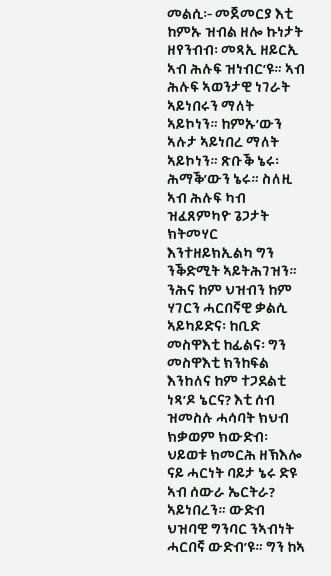መልሲ፡- መጀመርያ እቲ ከምኡ ዝብል ዘሎ ኩነታት ዘየንብብ፡ መጻኢ ዘይርኢ ኣብ ሕሉፍ ዝነብር’ዩ። ኣብ ሕሉፍ ኣወንታዊ ነገራት ኣይነበሩን ማለት ኣይኮነን። ከምኡ’ውን ኣሉታ ኣይነበረ ማለት ኣይኮነን። ጽቡቕ ኔሩ፡ ሕማቕ’ውን ኔሩ። ስለዚ ኣብ ሕሉፍ ካብ ዝፈጸምካዮ ጌጋታት ክትመሃር እንተዘይክኢልካ ግን ንቕድሚት ኣይትሕገዝን። ንሕና ከም ህዝብን ከም ሃገርን ሓርበኛዊ ቃልሲ ኣይካይድና፡ ከቢድ መስዋእቲ ከፊልና፡ ግን መስዋእቲ ክንከፍል እንከለና ከም ተጋደልቲ ነጻ’ዶ ኔርና? እቲ ሰብ ዝመስሉ ሓሳባት ክህብ ክቃወም ክውድብ፡ ህይወቱ ክመርሕ ዘኽእሎ ናይ ሓርነት ባይታ ኔሩ ድዩ ኣብ ሰውራ ኤርትራ? ኣይነበረን። ውድብ ህዝባዊ ግንባር ንኣብነት ሓርበኛ ውድብ’ዩ። ግን ከኣ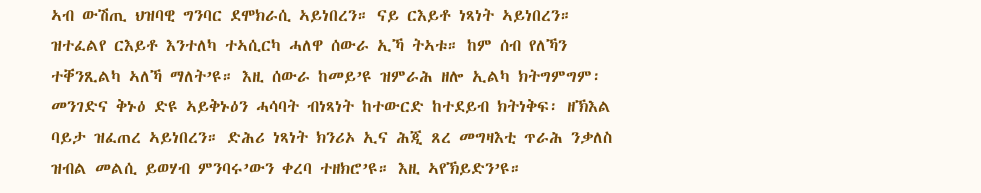ኣብ ውሽጢ ህዝባዊ ግንባር ደሞክራሲ ኣይነበረን። ናይ ርእይቶ ነጻነት ኣይነበረን። ዝተፈልየ ርእይቶ እንተለካ ተኣሲርካ ሓለዋ ሰውራ ኢኻ ትኣቱ። ከም ሰብ የለኻን ተቐንጺልካ ኣለኻ ማለት’ዩ። እዚ ሰውራ ከመይ’ዩ ዝምራሕ ዘሎ ኢልካ ክትግምግም፡ መንገድና ቅኑዕ ድዩ ኣይቅኑዕን ሓሳባት ብነጻነት ከተውርድ ከተደይብ ክትነቅፍ፡ ዘኽእል ባይታ ዝፈጠረ ኣይነበረን። ድሕሪ ነጻነት ክንሪኦ ኢና ሕጂ ጸረ መግዛእቲ ጥራሕ ንቃለስ ዝብል መልሲ ይወሃብ ምንባሩ’ውን ቀረባ ተዘክሮ’ዩ። እዚ ኣየኽይድን’ዩ።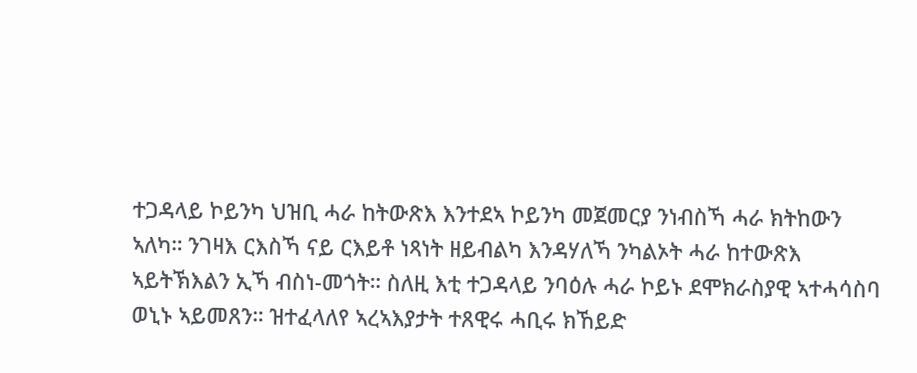ተጋዳላይ ኮይንካ ህዝቢ ሓራ ከትውጽእ እንተደኣ ኮይንካ መጀመርያ ንነብስኻ ሓራ ክትከውን ኣለካ። ንገዛእ ርእስኻ ናይ ርእይቶ ነጻነት ዘይብልካ እንዳሃለኻ ንካልኦት ሓራ ከተውጽእ ኣይትኽእልን ኢኻ ብስነ-መጎት። ስለዚ እቲ ተጋዳላይ ንባዕሉ ሓራ ኮይኑ ደሞክራስያዊ ኣተሓሳስባ ወኒኑ ኣይመጸን። ዝተፈላለየ ኣረኣእያታት ተጸዊሩ ሓቢሩ ክኸይድ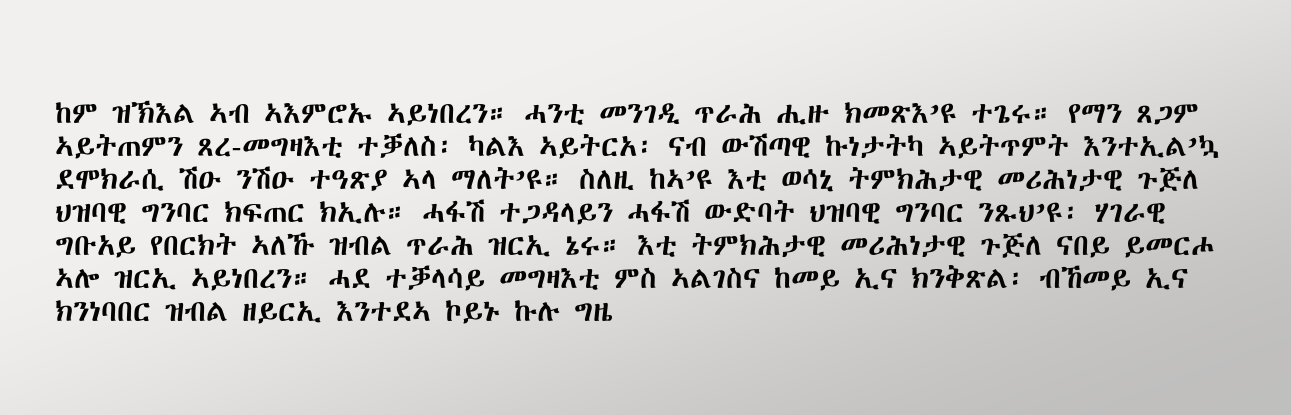ከም ዝኽእል ኣብ ኣእምሮኡ ኣይነበረን። ሓንቲ መንገዲ ጥራሕ ሒዙ ክመጽእ’ዩ ተጌሩ። የማን ጸጋም ኣይትጠምን ጸረ-መግዛእቲ ተቓለስ፡ ካልእ ኣይትርአ፡ ናብ ውሽጣዊ ኩነታትካ ኣይትጥምት እንተኢል’ኳ ደሞክራሲ ሽዑ ንሽዑ ተዓጽያ ኣላ ማለት’ዩ። ስለዚ ከኣ’ዩ እቲ ወሳኒ ትምክሕታዊ መሪሕነታዊ ጉጅለ ህዝባዊ ግንባር ክፍጠር ክኢሉ። ሓፋሽ ተጋዳላይን ሓፋሽ ውድባት ህዝባዊ ግንባር ንጹህ’ዩ፡ ሃገራዊ ግቡአይ የበርክት ኣለኹ ዝብል ጥራሕ ዝርኢ ኔሩ። እቲ ትምክሕታዊ መሪሕነታዊ ጉጅለ ናበይ ይመርሖ ኣሎ ዝርኢ ኣይነበረን። ሓደ ተቓላሳይ መግዛእቲ ምስ ኣልገስና ከመይ ኢና ክንቅጽል፡ ብኸመይ ኢና ክንነባበር ዝብል ዘይርኢ እንተደኣ ኮይኑ ኩሉ ግዜ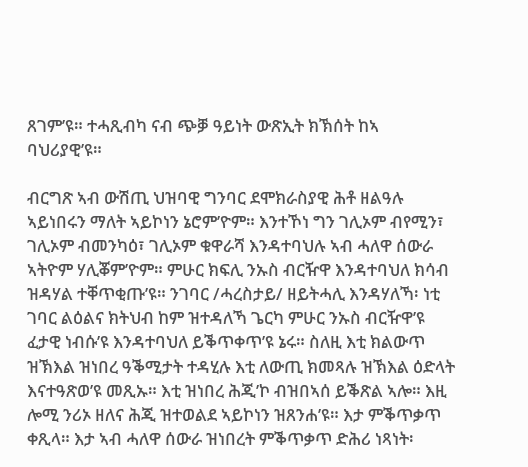ጸገም’ዩ። ተሓጺብካ ናብ ጭቓ ዓይነት ውጽኢት ክኽሰት ከኣ ባህሪያዊ’ዩ።

ብርግጽ ኣብ ውሽጢ ህዝባዊ ግንባር ደሞክራስያዊ ሕቶ ዘልዓሉ ኣይነበሩን ማለት ኣይኮነን ኔሮም’ዮም። እንተኾነ ግን ገሊኦም ብየሚን፣ ገሊኦም ብመንካዕ፣ ገሊኦም ቁዋራሻ እንዳተባህሉ ኣብ ሓለዋ ሰውራ ኣትዮም ሃሊቖም’ዮም። ምሁር ክፍሊ ንኡስ ብርዥዋ እንዳተባህለ ክሳብ ዝዳሃል ተቐጥቂጡ’ዩ። ንገባር /ሓረስታይ/ ዘይትሓሊ እንዳሃለኻ፡ ነቲ ገባር ልዕልና ክትህብ ከም ዝተዳለኻ ጌርካ ምሁር ንኡስ ብርዥዋ’ዩ ፈታዊ ነብሱ’ዩ እንዳተባህለ ይቕጥቀጥ’ዩ ኔሩ። ስለዚ እቲ ክልውጥ ዝኽእል ዝነበረ ዓቕሚታት ተዳሂሉ እቲ ለውጢ ክመጻሉ ዝኽእል ዕድላት እናተዓጽወ’ዩ መጺኡ። እቲ ዝነበረ ሕጂ’ኮ ብዝበኣሰ ይቕጽል ኣሎ። እዚ ሎሚ ንሪኦ ዘለና ሕጂ ዝተወልደ ኣይኮነን ዝጸንሐ’ዩ። እታ ምቕጥቃጥ ቀጺላ። እታ ኣብ ሓለዋ ሰውራ ዝነበረት ምቕጥቃጥ ድሕሪ ነጻነት፡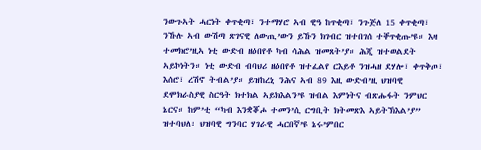ንውጉኣት ሓርነት ቀጥቂጣ፣ ንተማሃሮ ኣብ ዊዓ ከጥቂጣ፣ ንጉጅለ 15 ቀጥቂጣ፣ ንኹሉ ኣብ ውሽጣ ጽገናዊ ለውጢ’ውን ይኹን ክገብር ዝተበገሰ ተቐጥቂጡ’ዩ። እዛ ተመክሮ’ዚኣ ነቲ ውድብ ዘዕበየቶ ካብ ሳሕል ዝመጸት’ያ። ሕጂ ዝተወልደት ኣይኮነትን። ነቲ ውድብ ብባህሪ ዘዕበየቶ ዝተፈልየ ርእይቶ ንዝሓዘ ደሃሎ፣ ቀጥቅጦ፣ እሰሮ፣ ረሽኖ ትብል’ያ። ይዝከረኒ ንሕና ኣብ 89 እዚ ውድብ’ዚ ህዝባዊ ደሞክራስያዊ ስርዓት ክተክል ኣይክእልን’ዩ ዝብል እምነትና ብጽሑፋት ንምህር ኔርና። ከም’ቲ “ካብ እንቋቖሖ ተመን’ሲ ርግቢት ክትመጽእ ኣይትኽእል’ያ” ዝተባህለ፡ ህዝባዊ ግንባር ሃገራዊ ሓርበኛ’ዩ ኔሩ’ምበር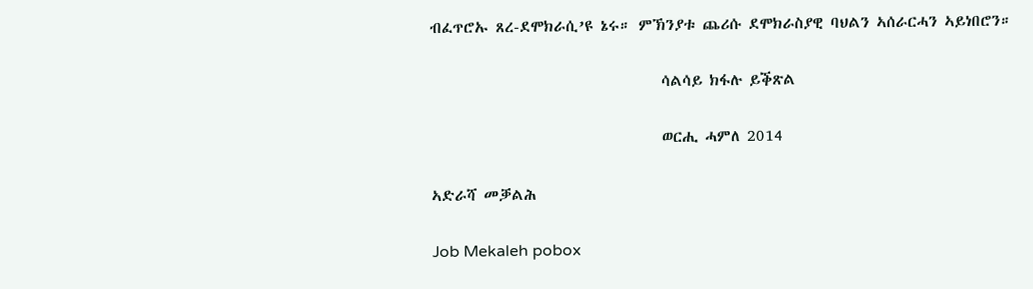ብፈጥሮኡ ጸረ-ደሞክራሲ’ዩ ኔሩ። ምኽንያቱ ጨሪሱ ደሞክራስያዊ ባህልን ኣሰራርሓን ኣይነበሮን።

                                 ሳልሳይ ክፋሉ ይቕጽል

                                 ወርሒ ሓምለ 2014

ኣድራሻ መቓልሕ

Job Mekaleh pobox